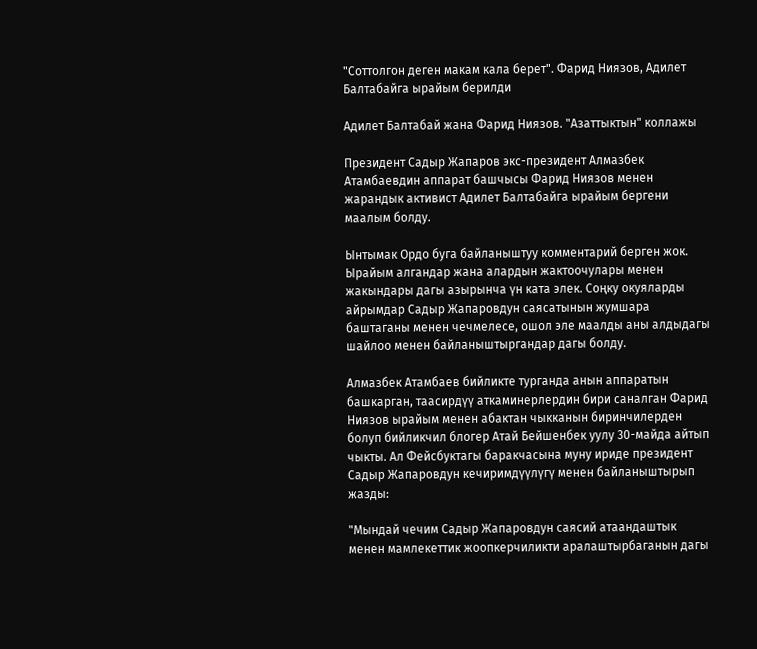"Соттолгон деген макам кала берет". Фарид Ниязов, Адилет Балтабайга ырайым берилди

Адилет Балтабай жана Фарид Ниязов. "Азаттыктын" коллажы

Президент Садыр Жапаров экс-президент Алмазбек Атамбаевдин аппарат башчысы Фарид Ниязов менен жарандык активист Адилет Балтабайга ырайым бергени маалым болду.

Ынтымак Ордо буга байланыштуу комментарий берген жок. Ырайым алгандар жана алардын жактоочулары менен жакындары дагы азырынча үн ката элек. Соңку окуяларды айрымдар Садыр Жапаровдун саясатынын жумшара баштаганы менен чечмелесе, ошол эле маалды аны алдыдагы шайлоо менен байланыштыргандар дагы болду.

Алмазбек Атамбаев бийликте турганда анын аппаратын башкарган, таасирдүү аткаминерлердин бири саналган Фарид Ниязов ырайым менен абактан чыкканын биринчилерден болуп бийликчил блогер Атай Бейшенбек уулу 30-майда айтып чыкты. Ал Фейсбуктагы баракчасына муну ириде президент Садыр Жапаровдун кечиримдүүлүгү менен байланыштырып жазды:

"Мындай чечим Садыр Жапаровдун саясий атаандаштык менен мамлекеттик жоопкерчиликти аралаштырбаганын дагы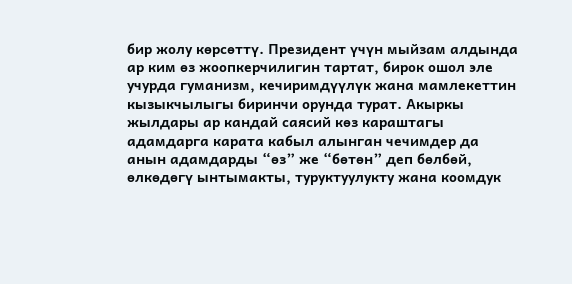бир жолу көрсөттү. Президент үчүн мыйзам алдында ар ким өз жоопкерчилигин тартат, бирок ошол эле учурда гуманизм, кечиримдүүлүк жана мамлекеттин кызыкчылыгы биринчи орунда турат. Акыркы жылдары ар кандай саясий көз караштагы адамдарга карата кабыл алынган чечимдер да анын адамдарды “өз” же “бөтөн” деп бөлбөй, өлкөдөгү ынтымакты, туруктуулукту жана коомдук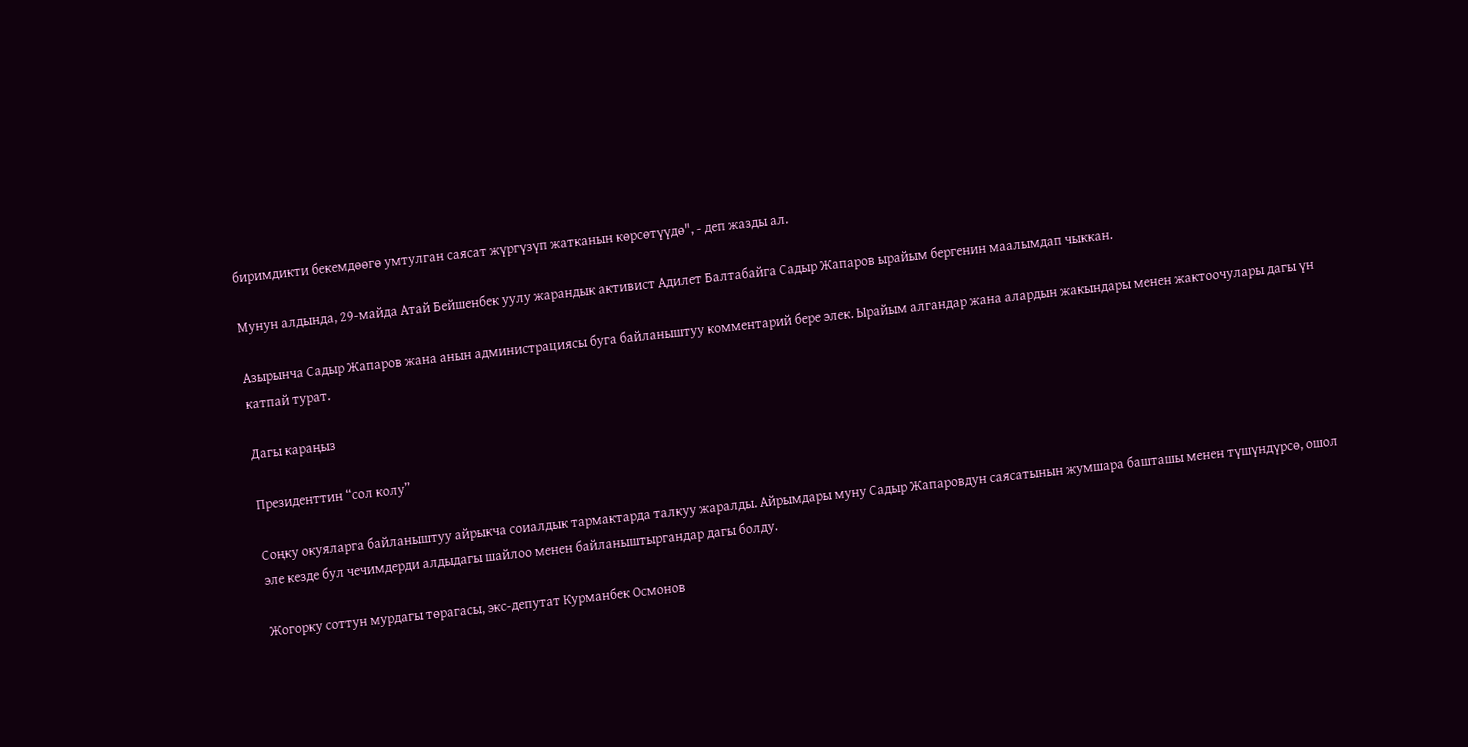биримдикти бекемдөөгө умтулган саясат жүргүзүп жатканын көрсөтүүдө", - деп жазды ал.

Мунун алдында, 29-майда Атай Бейшенбек уулу жарандык активист Адилет Балтабайга Садыр Жапаров ырайым бергенин маалымдап чыккан.

Азырынча Садыр Жапаров жана анын администрациясы буга байланыштуу комментарий бере элек. Ырайым алгандар жана алардын жакындары менен жактоочулары дагы үн катпай турат.

Дагы караңыз

Президенттин “сол колу”

Соңку окуяларга байланыштуу айрыкча соиалдык тармактарда талкуу жаралды. Айрымдары муну Садыр Жапаровдун саясатынын жумшара башташы менен түшүндүрсө, ошол эле кезде бул чечимдерди алдыдагы шайлоо менен байланыштыргандар дагы болду.

Жогорку соттун мурдагы төрагасы, экс-депутат Курманбек Осмонов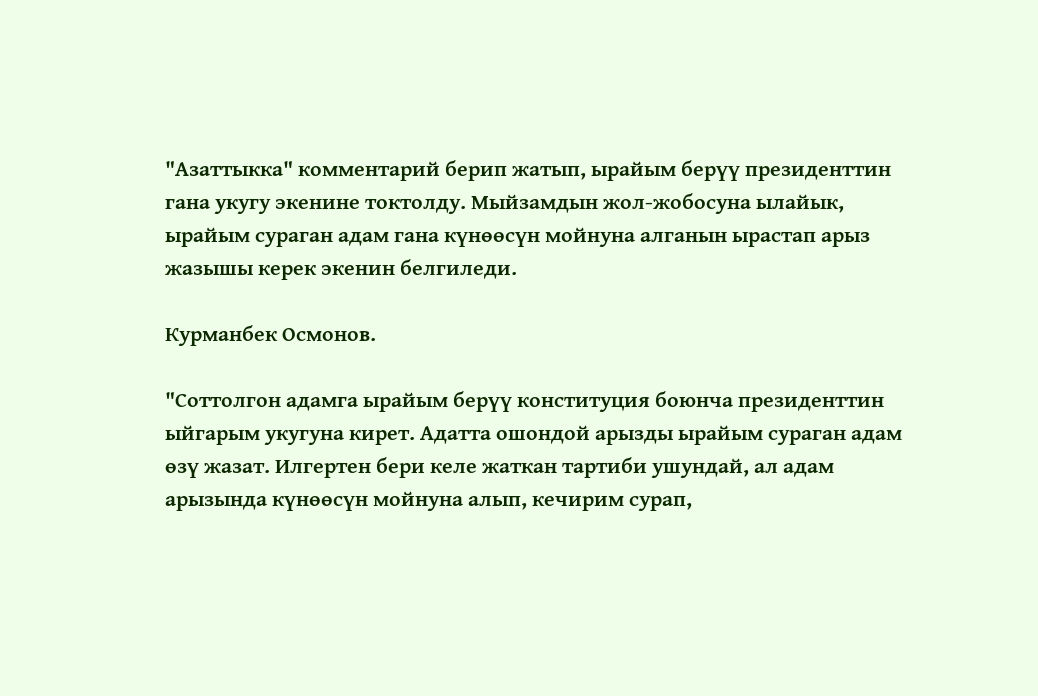"Азаттыкка" комментарий берип жатып, ырайым берүү президенттин гана укугу экенине токтолду. Мыйзамдын жол-жобосуна ылайык, ырайым сураган адам гана күнөөсүн мойнуна алганын ырастап арыз жазышы керек экенин белгиледи.

Курманбек Осмонов.

"Соттолгон адамга ырайым берүү конституция боюнча президенттин ыйгарым укугуна кирет. Адатта ошондой арызды ырайым сураган адам өзү жазат. Илгертен бери келе жаткан тартиби ушундай, ал адам арызында күнөөсүн мойнуна алып, кечирим сурап,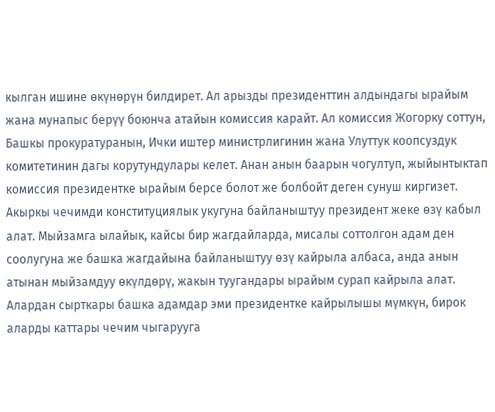кылган ишине өкүнөрүн билдирет. Ал арызды президенттин алдындагы ырайым жана мунапыс берүү боюнча атайын комиссия карайт. Ал комиссия Жогорку соттун, Башкы прокуратуранын, Ички иштер министрлигинин жана Улуттук коопсуздук комитетинин дагы корутундулары келет. Анан анын баарын чогултуп, жыйынтыктап комиссия президентке ырайым берсе болот же болбойт деген сунуш киргизет. Акыркы чечимди конституциялык укугуна байланыштуу президент жеке өзү кабыл алат. Мыйзамга ылайык, кайсы бир жагдайларда, мисалы соттолгон адам ден соолугуна же башка жагдайына байланыштуу өзү кайрыла албаса, анда анын атынан мыйзамдуу өкүлдөрү, жакын туугандары ырайым сурап кайрыла алат. Алардан сырткары башка адамдар эми президентке кайрылышы мүмкүн, бирок аларды каттары чечим чыгарууга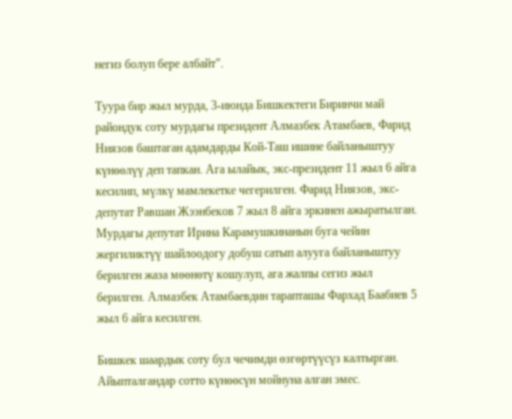негиз болуп бере албайт".

Туура бир жыл мурда, 3-июнда Бишкектеги Биринчи май райондук соту мурдагы президент Алмазбек Атамбаев, Фарид Ниязов баштаган адамдарды Кой-Таш ишине байланыштуу күнөөлүү деп тапкан. Ага ылайык, экс-президент 11 жыл 6 айга кесилип, мүлкү мамлекетке чегерилген. Фарид Ниязов, экс-депутат Равшан Жээнбеков 7 жыл 8 айга эркинен ажыратылган. Мурдагы депутат Ирина Карамушкинанын буга чейин жергиликтүү шайлоодогу добуш сатып алууга байланыштуу берилген жаза мөөнөтү кошулуп, ага жалпы сегиз жыл берилген. Алмазбек Атамбаевдин тарапташы Фархад Баабиев 5 жыл 6 айга кесилген.

Бишкек шаардык соту бул чечимди өзгөртүүсүз калтырган. Айыпталгандар сотто күнөөсүн мойнуна алган эмес.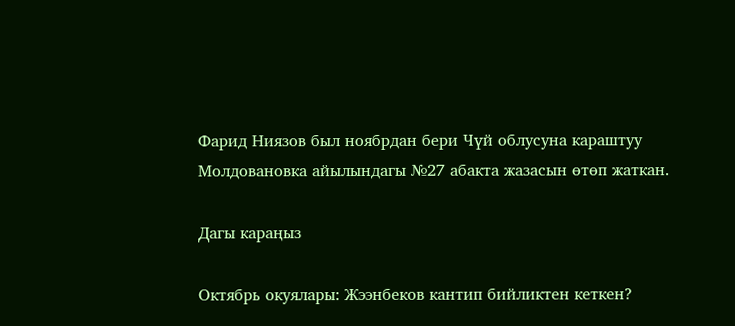Фарид Ниязов был ноябрдан бери Чүй облусуна караштуу Молдовановка айылындагы №27 абакта жазасын өтөп жаткан.

Дагы караңыз

Октябрь окуялары: Жээнбеков кантип бийликтен кеткен?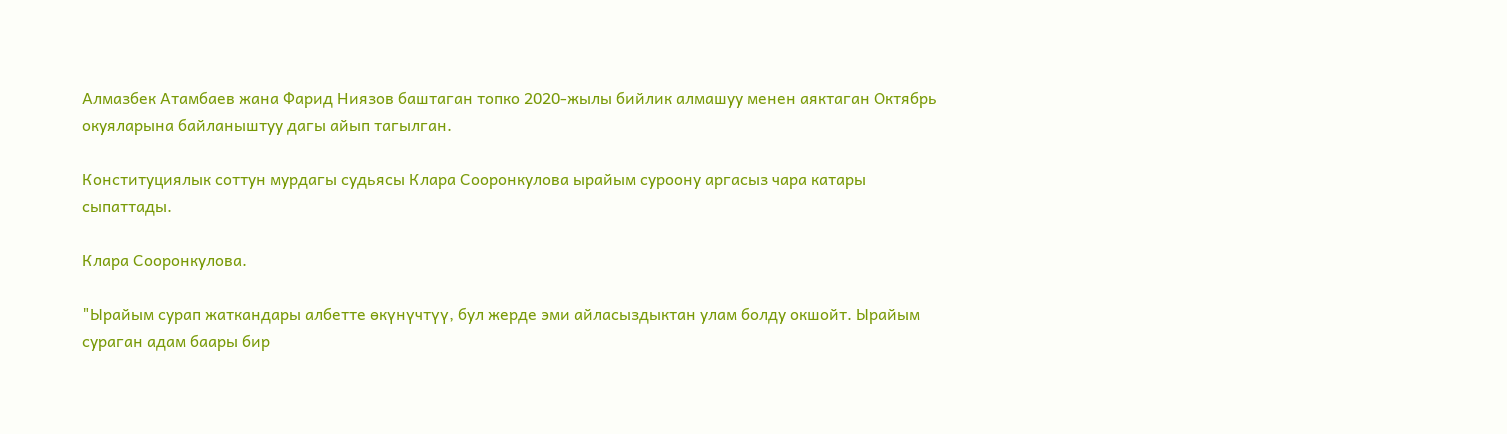Алмазбек Атамбаев жана Фарид Ниязов баштаган топко 2020-жылы бийлик алмашуу менен аяктаган Октябрь окуяларына байланыштуу дагы айып тагылган.

Конституциялык соттун мурдагы судьясы Клара Сооронкулова ырайым суроону аргасыз чара катары сыпаттады.

Клара Сооронкулова.

"Ырайым сурап жаткандары албетте өкүнүчтүү, бул жерде эми айласыздыктан улам болду окшойт. Ырайым сураган адам баары бир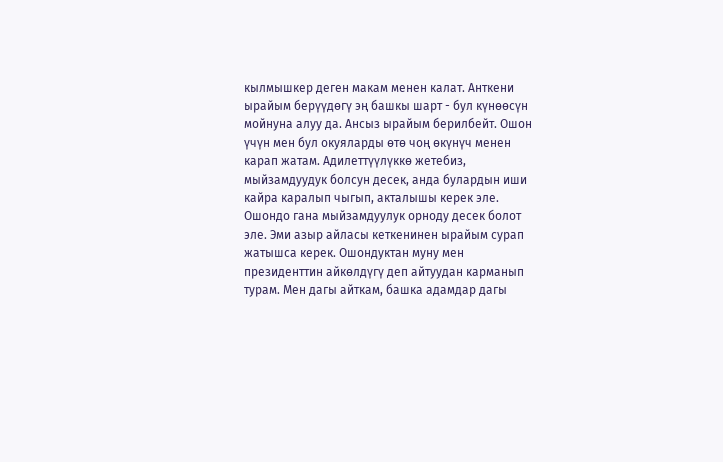кылмышкер деген макам менен калат. Анткени ырайым берүүдөгү эң башкы шарт - бул күнөөсүн мойнуна алуу да. Ансыз ырайым берилбейт. Ошон үчүн мен бул окуяларды өтө чоң өкүнүч менен карап жатам. Адилеттүүлүккө жетебиз, мыйзамдуудук болсун десек, анда булардын иши кайра каралып чыгып, акталышы керек эле. Ошондо гана мыйзамдуулук орноду десек болот эле. Эми азыр айласы кеткенинен ырайым сурап жатышса керек. Ошондуктан муну мен президенттин айкөлдүгү деп айтуудан карманып турам. Мен дагы айткам, башка адамдар дагы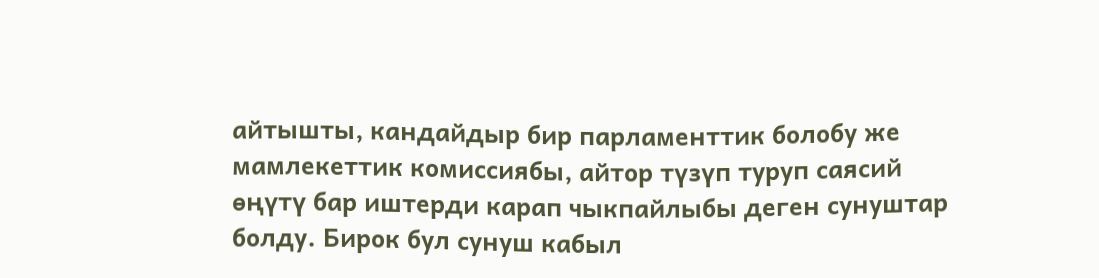айтышты, кандайдыр бир парламенттик болобу же мамлекеттик комиссиябы, айтор түзүп туруп саясий өңүтү бар иштерди карап чыкпайлыбы деген сунуштар болду. Бирок бул сунуш кабыл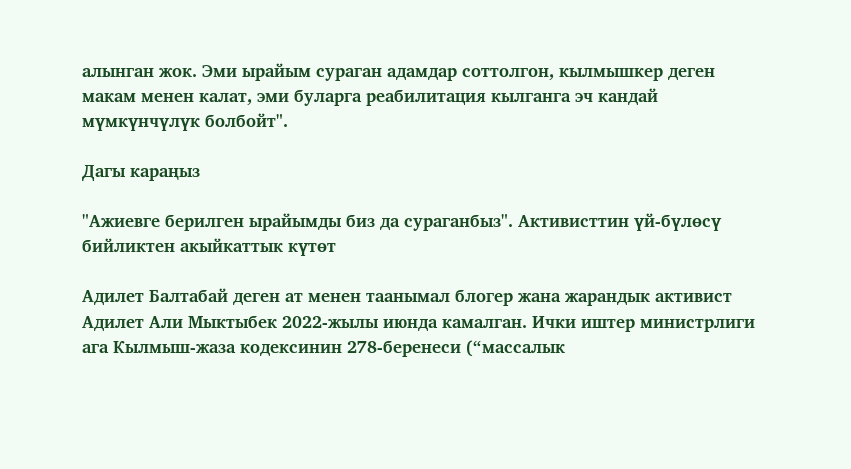алынган жок. Эми ырайым сураган адамдар соттолгон, кылмышкер деген макам менен калат, эми буларга реабилитация кылганга эч кандай мүмкүнчүлүк болбойт".

Дагы караңыз

"Ажиевге берилген ырайымды биз да сураганбыз". Активисттин үй-бүлөсү бийликтен акыйкаттык күтөт

Адилет Балтабай деген ат менен таанымал блогер жана жарандык активист Адилет Али Мыктыбек 2022-жылы июнда камалган. Ички иштер министрлиги ага Кылмыш-жаза кодексинин 278-беренеси (“массалык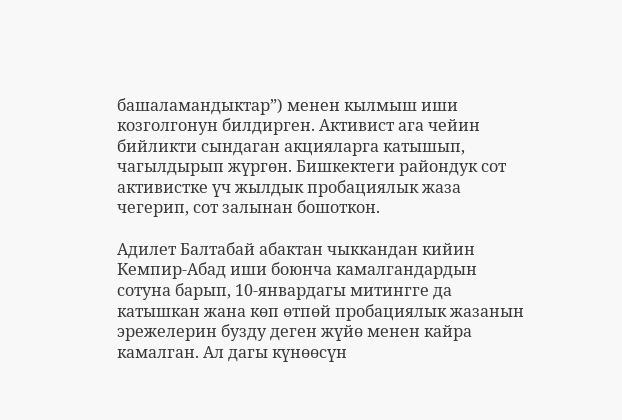башаламандыктар”) менен кылмыш иши козголгонун билдирген. Активист ага чейин бийликти сындаган акцияларга катышып, чагылдырып жүргөн. Бишкектеги райондук сот активистке үч жылдык пробациялык жаза чегерип, сот залынан бошоткон.

Адилет Балтабай абактан чыккандан кийин Кемпир-Абад иши боюнча камалгандардын сотуна барып, 10-январдагы митингге да катышкан жана көп өтпөй пробациялык жазанын эрежелерин бузду деген жүйө менен кайра камалган. Ал дагы күнөөсүн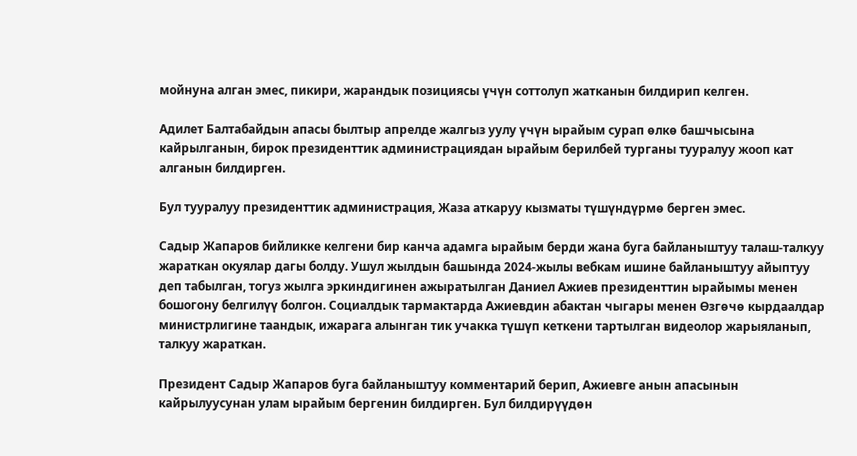мойнуна алган эмес, пикири, жарандык позициясы үчүн соттолуп жатканын билдирип келген.

Адилет Балтабайдын апасы былтыр апрелде жалгыз уулу үчүн ырайым сурап өлкө башчысына кайрылганын, бирок президенттик администрациядан ырайым берилбей турганы тууралуу жооп кат алганын билдирген.

Бул тууралуу президенттик администрация, Жаза аткаруу кызматы түшүндүрмө берген эмес.

Садыр Жапаров бийликке келгени бир канча адамга ырайым берди жана буга байланыштуу талаш-талкуу жараткан окуялар дагы болду. Ушул жылдын башында 2024-жылы вебкам ишине байланыштуу айыптуу деп табылган, тогуз жылга эркиндигинен ажыратылган Даниел Ажиев президенттин ырайымы менен бошогону белгилүү болгон. Социалдык тармактарда Ажиевдин абактан чыгары менен Өзгөчө кырдаалдар министрлигине таандык, ижарага алынган тик учакка түшүп кеткени тартылган видеолор жарыяланып, талкуу жараткан.

Президент Садыр Жапаров буга байланыштуу комментарий берип, Ажиевге анын апасынын кайрылуусунан улам ырайым бергенин билдирген. Бул билдирүүдөн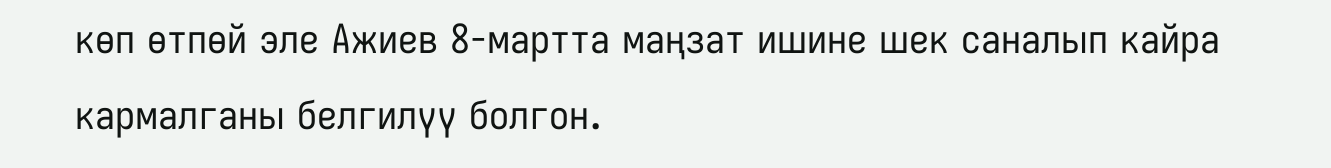көп өтпөй эле Ажиев 8-мартта маңзат ишине шек саналып кайра кармалганы белгилүү болгон.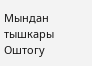Мындан тышкары Оштогу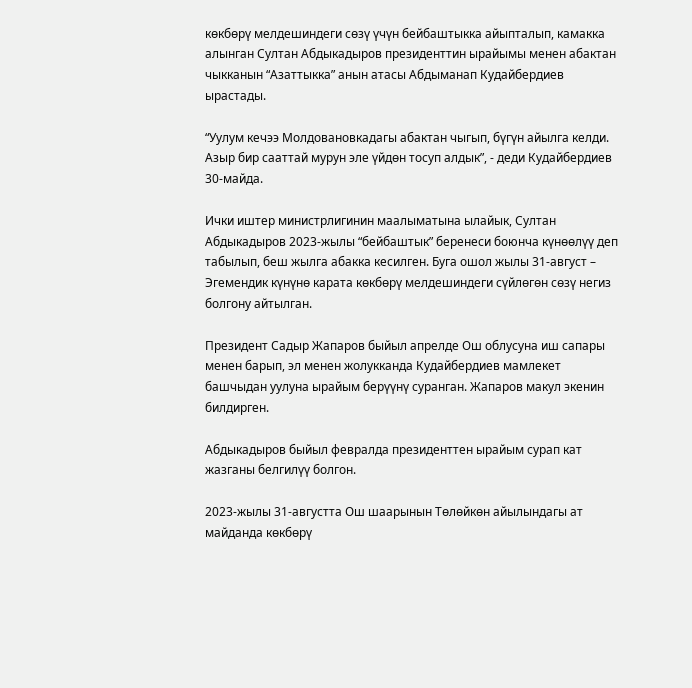көкбөрү мелдешиндеги сөзү үчүн бейбаштыкка айыпталып, камакка алынган Султан Абдыкадыров президенттин ырайымы менен абактан чыкканын “Азаттыкка” анын атасы Абдыманап Кудайбердиев ырастады.

“Уулум кечээ Молдовановкадагы абактан чыгып, бүгүн айылга келди. Азыр бир сааттай мурун эле үйдөн тосуп алдык”, - деди Кудайбердиев 30-майда.

Ички иштер министрлигинин маалыматына ылайык, Султан Абдыкадыров 2023-жылы “бейбаштык” беренеси боюнча күнөөлүү деп табылып, беш жылга абакка кесилген. Буга ошол жылы 31-август – Эгемендик күнүнө карата көкбөрү мелдешиндеги сүйлөгөн сөзү негиз болгону айтылган.

Президент Садыр Жапаров быйыл апрелде Ош облусуна иш сапары менен барып, эл менен жолукканда Кудайбердиев мамлекет башчыдан уулуна ырайым берүүнү суранган. Жапаров макул экенин билдирген.

Абдыкадыров быйыл февралда президенттен ырайым сурап кат жазганы белгилүү болгон.

2023-жылы 31-августта Ош шаарынын Төлөйкөн айылындагы ат майданда көкбөрү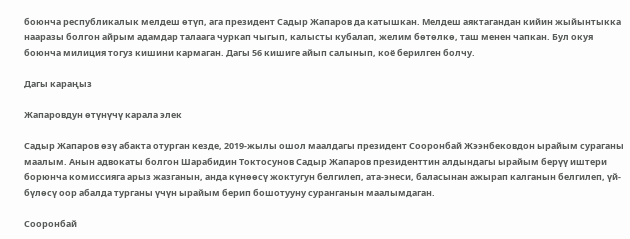боюнча республикалык мелдеш өтүп, ага президент Садыр Жапаров да катышкан. Мелдеш аяктагандан кийин жыйынтыкка нааразы болгон айрым адамдар талаага чуркап чыгып, калысты кубалап, желим бөтөлкө, таш менен чапкан. Бул окуя боюнча милиция тогуз кишини кармаган. Дагы 56 кишиге айып салынып, коё берилген болчу.

Дагы караңыз

Жапаровдун өтүнүчү карала элек

Садыр Жапаров өзү абакта отурган кезде, 2019-жылы ошол маалдагы президент Сооронбай Жээнбековдон ырайым сураганы маалым. Анын адвокаты болгон Шарабидин Токтосунов Садыр Жапаров президенттин алдындагы ырайым берүү иштери борюнча комиссияга арыз жазганын, анда күнөөсү жоктугун белгилеп, ата-энеси, баласынан ажырап калганын белгилеп, үй-бүлөсү оор абалда турганы үчүн ырайым берип бошотууну суранганын маалымдаган.

Сооронбай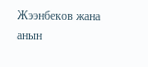Жээнбеков жана анын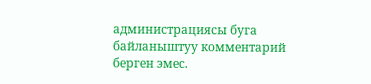администрациясы буга байланыштуу комментарий берген эмес.